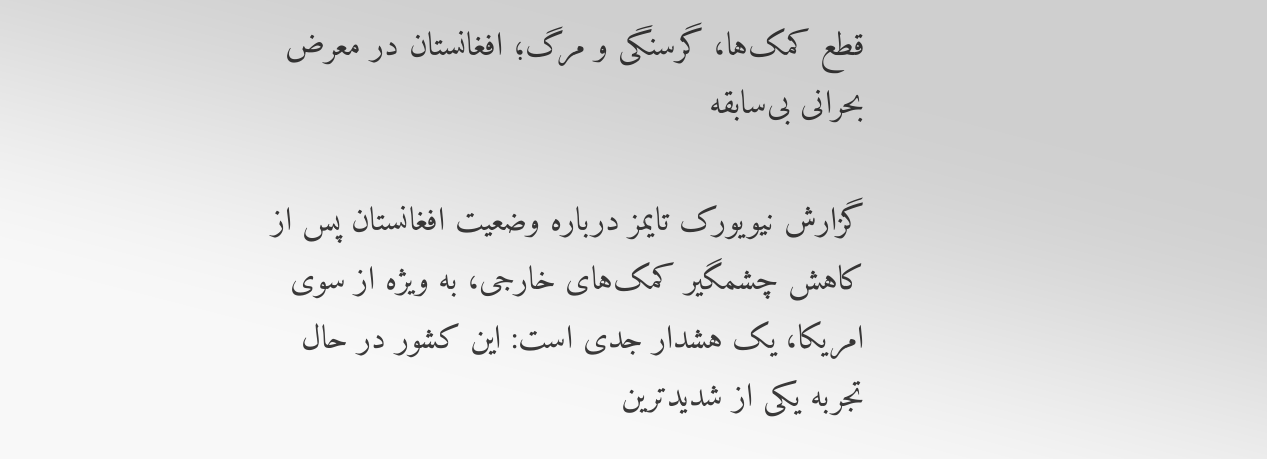قطع کمک‌ها، گرسنگی و مرگ؛ افغانستان در معرض بحرانی بی‌سابقه

گزارش نیویورک تایمز درباره وضعیت افغانستان پس از کاهش چشمگیر کمک‌های خارجی، به ویژه از سوی امریکا، یک هشدار جدی است: این کشور در حال تجربه یکی از شدیدترین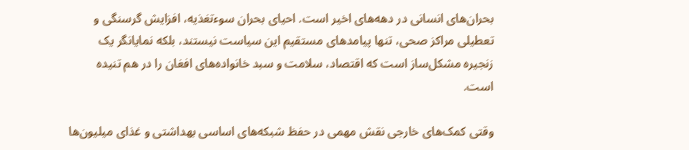بحران‌های انسانی در دهه‌های اخیر است. احیای بحران سوءتغذیه، افزایش گرسنگی و تعطیلی مراکز صحی، تنها پیامدهای مستقیم این سیاست نیستند، بلکه نمایانگر یک زنجیره مشکل‌ساز است که اقتصاد، سلامت و سبد خانواده‌های افغان را در هم تنیده است.

وقتی کمک‌های خارجی نقش مهمی در حفظ شبکه‌های اساسی بهداشتی و غذای میلیون‌ها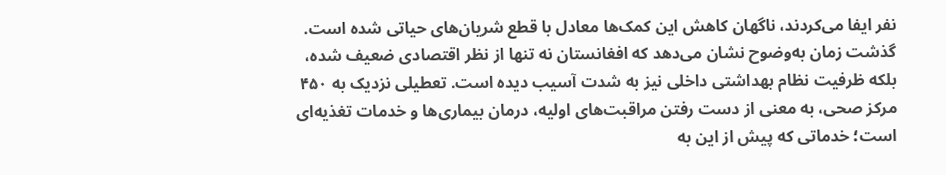نفر ایفا می‌کردند، ناگهان کاهش این کمک‌ها معادل با قطع شریان‌های حیاتی شده است. گذشت زمان به‌وضوح نشان می‌دهد که افغانستان نه تنها از نظر اقتصادی ضعیف شده، بلکه ظرفیت نظام بهداشتی داخلی نیز به شدت آسیب دیده است. تعطیلی نزدیک به ۴۵۰ مرکز صحی، به معنی از دست رفتن مراقبت‌های اولیه، درمان بیماری‌ها و خدمات تغذیه‌ای است؛ خدماتی که پیش از این به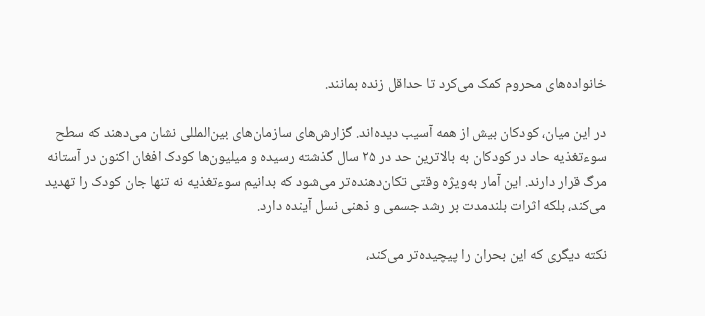خانواده‌های محروم کمک می‌کرد تا حداقل زنده بمانند.

در این میان، کودکان بیش از همه آسیب دیده‌اند. گزارش‌های سازمان‌های بین‌المللی نشان می‌دهند که سطح سوءتغذیه حاد در کودکان به بالاترین حد در ۲۵ سال گذشته رسیده و میلیون‌ها کودک افغان اکنون در آستانه مرگ قرار دارند. این آمار به‌ویژه وقتی تکان‌دهنده‌تر می‌شود که بدانیم سوءتغذیه نه تنها جان کودک را تهدید می‌کند، بلکه اثرات بلندمدت بر رشد جسمی و ذهنی نسل آینده دارد.

نکته دیگری که این بحران را پیچیده‌تر می‌کند،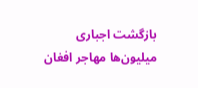بازگشت اجباری میلیون‌ها مهاجر افغان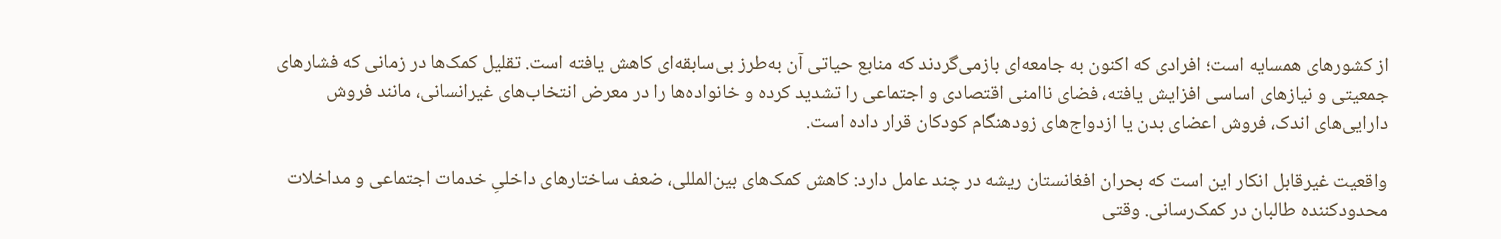از کشورهای همسایه است؛ افرادی که اکنون به جامعه‌ای بازمی‌گردند که منابع حیاتی آن به‌طرز بی‌سابقه‌ای کاهش یافته است. تقلیل کمک‌ها در زمانی که فشارهای جمعیتی و نیازهای اساسی افزایش یافته، فضای ناامنی اقتصادی و اجتماعی را تشدید کرده و خانواده‌ها را در معرض انتخاب‌های غیرانسانی، مانند فروش دارایی‌های اندک، فروش اعضای بدن یا ازدواج‌های زودهنگام کودکان قرار داده است.

واقعیت غیرقابل انکار این است که بحران افغانستان ریشه در چند عامل دارد: کاهش کمک‌های بین‌المللی، ضعف ساختارهای داخلیِ خدمات اجتماعی و مداخلات محدودکننده طالبان در کمک‌رسانی. وقتی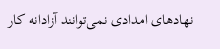نهادهای امدادی نمی‌توانند آزادانه کار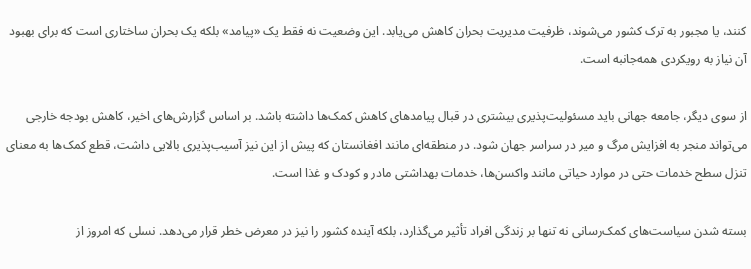کنند، یا مجبور به ترک کشور می‌شوند، ظرفیت مدیریت بحران کاهش می‌یابد. این وضعیت نه فقط یک «پیامد» بلکه یک بحران ساختاری است که برای بهبود آن نیاز به رویکردی همه‌جانبه است.

از سوی دیگر، جامعه جهانی باید مسئولیت‌پذیری بیشتری در قبال پیامدهای کاهش کمک‌ها داشته باشد. بر اساس گزارش‌های اخیر، کاهش بودجه خارجی می‌تواند منجر به افزایش مرگ و میر در سراسر جهان شود. در منطقه‌ای مانند افغانستان که پیش از این نیز آسیب‌پذیری بالایی داشت، قطع کمک‌ها به معنای تنزل سطح خدمات حتی در موارد حیاتی مانند واکسن‌ها، خدمات بهداشتی مادر و کودک و غذا است.

بسته شدن سیاست‌های کمک‌رسانی نه تنها بر زندگی افراد تأثیر می‌گذارد، بلکه آینده کشور را نیز در معرض خطر قرار می‌دهد. نسلی که امروز از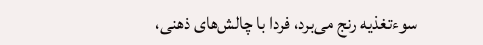سوءتغذیه رنج می‌برد، فردا با چالش‌های ذهنی،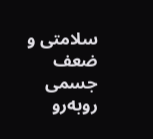سلامتی و ضعف جسمی روبه‌رو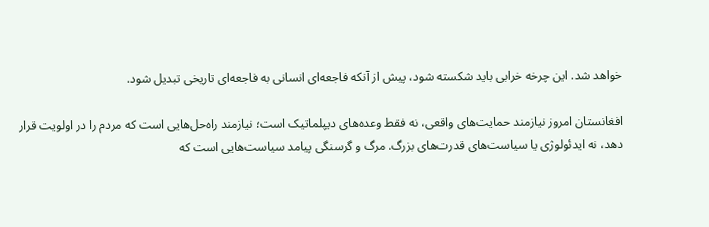خواهد شد. این چرخه خرابی باید شکسته شود، پیش از آنکه فاجعه‌ای انسانی به فاجعه‌ای تاریخی تبدیل شود.

افغانستان امروز نیازمند حمایت‌های واقعی، نه فقط وعده‌های دیپلماتیک است؛ نیازمند راه‌حل‌هایی است که مردم را در اولویت قرار دهد، نه ایدئولوژی یا سیاست‌های قدرت‌های بزرگ. مرگ و گرسنگی پیامد سیاست‌هایی است که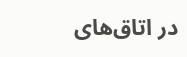در اتاق‌های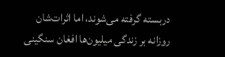دربسته گرفته می‌شوند، اما اثرات‌شان روزانه بر زندگی میلیون‌ها افغان سنگینی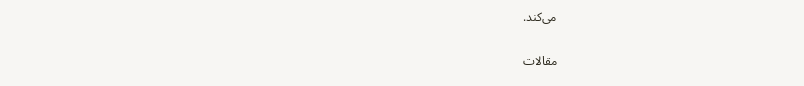می‌کند.

مقالات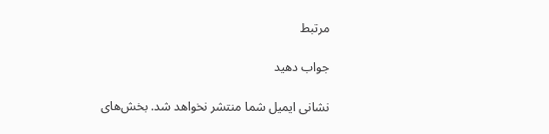مرتبط

جواب دهید

نشانی ایمیل شما منتشر نخواهد شد. بخش‌های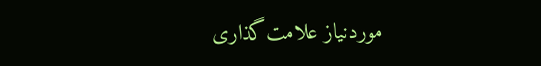موردنیاز علامت‌گذاری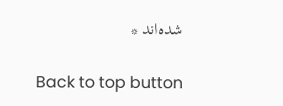شده‌اند *

Back to top button